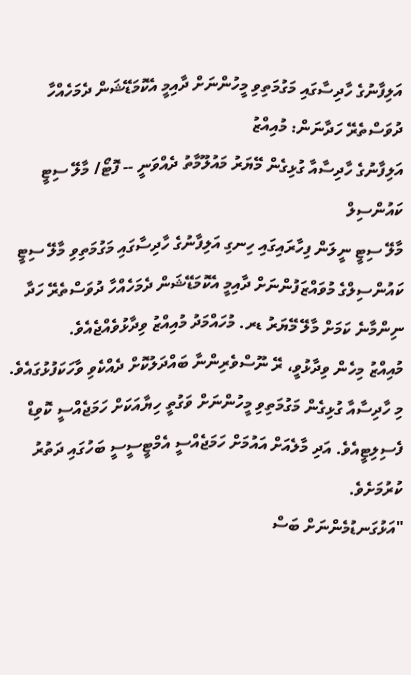އަލިފާނުގެ ހާދިސާގައި މަގުމަތިވި މީހުންނަށް ދާއިމީ އެކޮމަޑޭޝަން ދެމަހެއްހާ ދުވަސްތެރޭ ހަދާނަން: މުއިއްޒު
އަލިފާނުގެ ހާދިސާއާ ގުޅިގެން މޭޔަރު މައުލޫމާތު ދެއްވަނީ -- ފޮޓޯ/ މާލޭ ސިޓީ ކައުންސިލް
މާލޭ ސިޓީ ނީލަން ފިހާރައިގައި ހިނގި އަލިފާނުގެ ހާދިސާގައި މަގުމަތިވި މާލޭ ސިޓީ ކައުންސިލްގެ މުވައްޒަފުންނަށް ދާއިމީ އެކޮމަޑޭޝަން ދެމަހެއްހާ ދުވަސްތެރޭ ހަދާ ނިންމާނެ ކަމަށް މާލޭ މޭޔަރު ޑރ. މުހައްމަދު މުއިއްޒު ވިދާޅުވެއްޖެއެވެ.
މުއިއްޒު މިހެން ވިދާޅުވީ، ރޭ ނޫސްވެރިންނާ ބައްދަލުކޮށް ދެއްކެވި ވާހަކަފުޅުގައެވެ.
މި ހާދިސާއާ ގުޅިގެން މަގުމަތިވި މީހުންނަށް ވަގުތީ ހިޔާއަކަށް ހަމަޖެއްސީ ކޮވިޑް ފެސިލިޓީއެވެ. އަދި މާލެއަށް އައުމަށް ހަމަޖެއްސީ އެމްޓީސީސީ ބަހުގައި ދަތުރު ކުރުމަށެވެ.
"އަޅުގަނޑުމެންނަށް ބަސް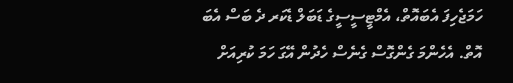ހަމަޖެހިފަ އެބައޮތް، އެމްޓީސީސީގެ ޑަބަލް ޑެކަރ ދެ ބަސް އެބަ އޮތް. އެހެންމަ ގެންގޮސް ގެނެސް ހެދުން އޭގަ ހަމަ ކުރިއަށް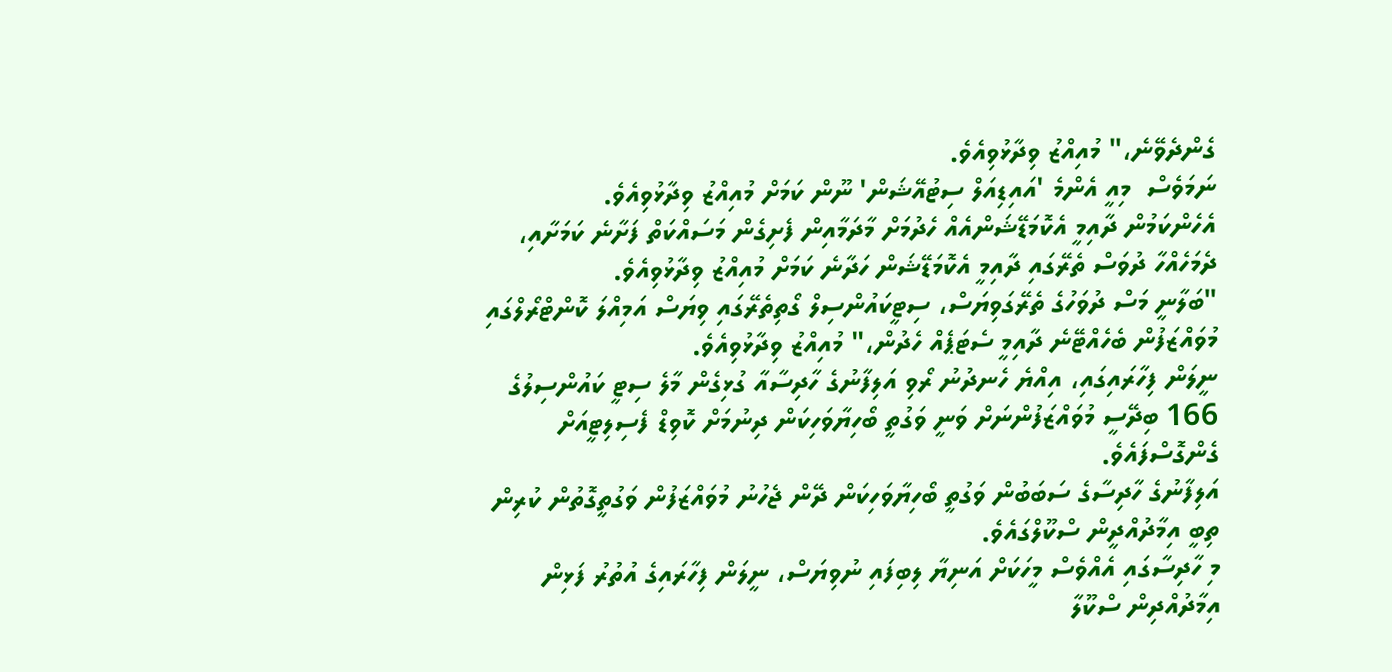ގެންދެވޭނެ،" މުއިއްޒު ވިދާޅުވިއެވެ.
ނަމަވެސް  މިއީ އެންމެ 'އައިޑިއަލް ސިޓުއޭޝަން' ނޫން ކަމަށް މުއިއްޒު ވިދާޅުވިއެވެ.
އެހެންކަމުން ދާއިމީ އެކޮމަޑޭޝަންއެއް ހެދުމަށް މާދަމާއިން ފެށިގެން މަސައްކަތް ފަށާނެ ކަމަށާއި، ދެމަހެއްހާ ދުވަސް ތެރޭގައި ދާއިމީ އެކޮމަޑޭޝަން ހަދާނެ ކަމަށް މުއިއްޒު ވިދާޅުވިއެވެ.
"ބަލާނީ މަސް ދުވަހުގެ ތެރޭގަވިޔަސް، ސިޓީކައުންސިލް ގޯތިތެރޭގައި ވިޔަސް އަމިއްލަ ކޮންޓްރޯލްގައި މުވައްޒަފުން ބެހެއްޓޭނެ ދާއިމީ ސެޓަޕެއް ހެދުން،" މުއިއްޒު ވިދާޅުވިއެވެ.
ނީލަން ފިހާރައިގައި، އިއްޔެ ހެނދުނު ރޯވި އަލިފާނުގެ ހާދިސާއާ ގުޅިގެން މާލެ ސިޓީ ކައުންސިލުގެ 166 ބިދޭސީ މުވައްޒަފުންނަށް ވަނީ ވަގުތީ ބޯހިޔާވަހިކަން ދިނުމަށް ކޮވިޑް ފެސިލިޓީއަށް ގެންގޮސްފައެވެ.
އަލިފާނުގެ ހާދިސާގެ ސަބަބުން ވަގުތީ ބޯހިޔާވަހިކަން ދޭން ޖެހުނު މުވައްޒަފުން ވަގުތީގޮތުން ކުރިން ތިބީ އިމާދުއްދީން ސްކޫލްގައެވެ.
މި ހާދިސާގައި އެއްވެސް މީހަކަށް އަނިޔާ ލިބިފައި ނުވިޔަސް، ނީލަން ފިހާރައިގެ އުތުރު ފަޅިން އިމާދުއްދިން ސްކޫލާ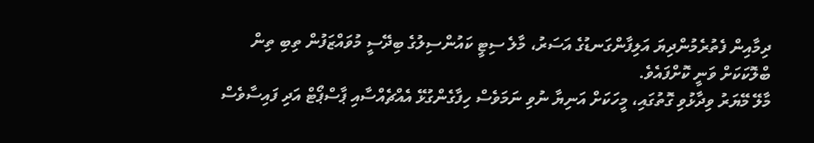ދިމާއިން ފެތުރެމުންދިޔަ އަލިފާންގަނޑުގެ އަސަރު، މާލެ ސިޓީ ކައުންސިލުގެ ބިދޭސީ މުވައްޒަފުން ތިބި ތިން ބްލޮކަކަށް ވަނީ ކޮށްފައެވެ.
މާލޭ މޭޔަރު ވިދާޅުވި ގޮތުގައި، މީހަކަށް އަނިޔާ ނުވި ނަމަވެސް ހިފާގެންގުޅޭ އެއްޗެއްސާއި ޕާސްޕޯޓް އަދި ފައިސާވެސް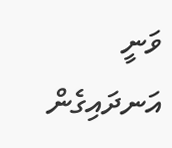ވަނީ އަނދައިގެން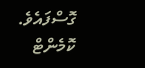ގޮސްފައެވެ.
ކޮމެންޓް